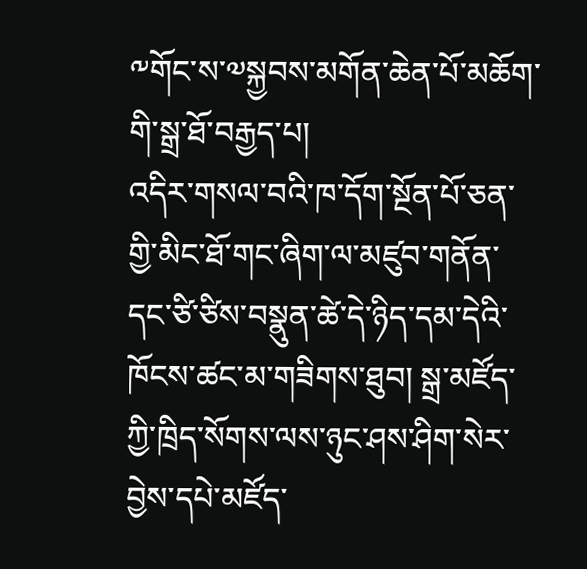༸གོང་ས་༧སྐྱབས་མགོན་ཆེན་པོ་མཆོག་གི་སྒྲ་ཐོ་བརྒྱད་པ།
འདིར་གསལ་བའི་ཁ་དོག་སྔོན་པོ་ཅན་གྱི་མིང་ཐོ་གང་ཞིག་ལ་མཛུབ་གནོན་དང་ཙི་ཙིས་བསྣུན་ཚེ་དེ་ཉིད་དམ་དེའི་ཁོངས་ཚང་མ་གཟིགས་ཐུབ། སྒྲ་མཛོད་ཀྱི་ཁྲིད་སོགས་ལས་ཉུང་ཤས་ཤིག་སེར་བྱེས་དཔེ་མཛོད་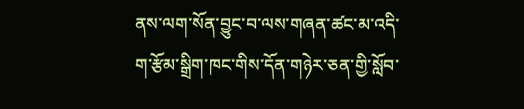ནས་ལག་སོན་བྱུང་བ་ལས་གཞན་ཚང་མ་འདི་ག་རྩོམ་སྒྲིག་ཁང་གིས་དོན་གཉེར་ཅན་གྱི་སློབ་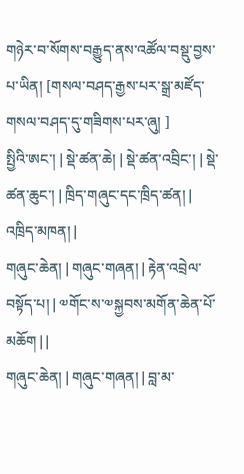གཉེར་བ་སོགས་བརྒྱུད་ནས་འཚོལ་བསྡུ་བྱས་པ་ཡིན། [གསལ་བཤད་རྒྱས་པར་སྒྲ་མཛོད་གསལ་བཤད་དུ་གཟིགས་པར་ཞུ། ]
སྤྱིའི་ཨང་། | སྡེ་ཚན་ཆེ། | སྡེ་ཚན་འབྲིང་། | སྡེ་ཚན་ཆུང་། | ཁྲིད་གཞུང་དང་ཁྲིད་ཚན། | འཁྲིད་མཁན། |
གཞུང་ཆེན། | གཞུང་གཞན། | རྟེན་འབྲེལ་བསྟོད་པ། | ༧གོང་ས་༧སྐྱབས་མགོན་ཆེན་པོ་མཆོག | |
གཞུང་ཆེན། | གཞུང་གཞན། | བླ་མ་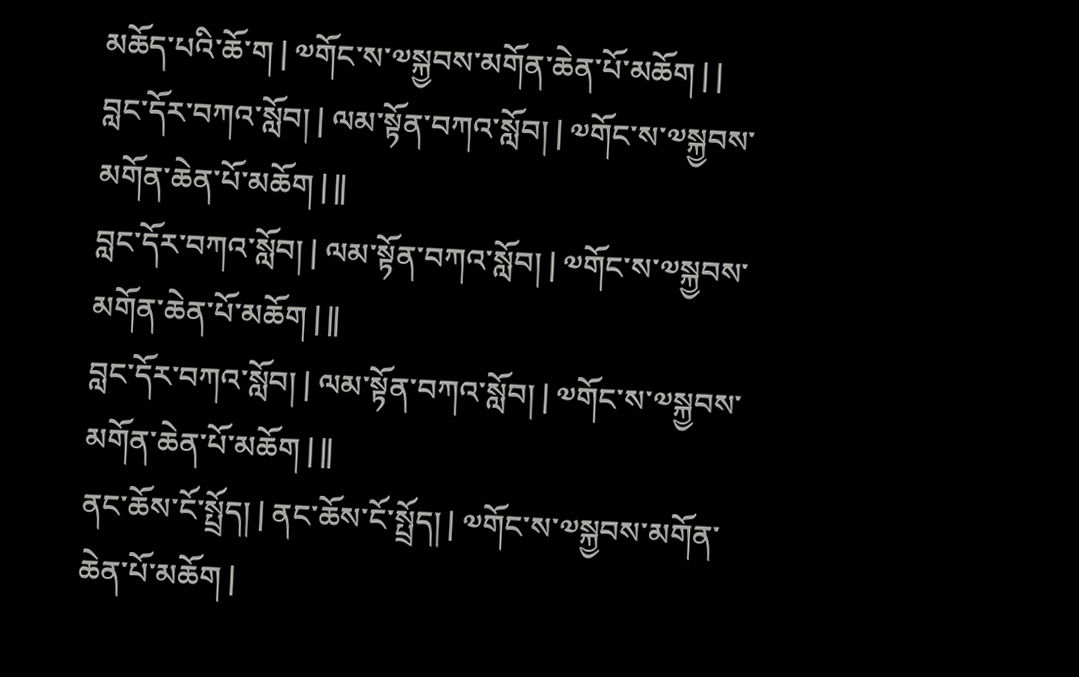མཆོད་པའི་ཆོ་ག | ༧གོང་ས་༧སྐྱབས་མགོན་ཆེན་པོ་མཆོག | |
བླང་དོར་བཀའ་སློབ། | ལམ་སྟོན་བཀའ་སློབ། | ༧གོང་ས་༧སྐྱབས་མགོན་ཆེན་པོ་མཆོག | ||
བླང་དོར་བཀའ་སློབ། | ལམ་སྟོན་བཀའ་སློབ། | ༧གོང་ས་༧སྐྱབས་མགོན་ཆེན་པོ་མཆོག | ||
བླང་དོར་བཀའ་སློབ། | ལམ་སྟོན་བཀའ་སློབ། | ༧གོང་ས་༧སྐྱབས་མགོན་ཆེན་པོ་མཆོག | ||
ནང་ཆོས་ངོ་སྤྲོད། | ནང་ཆོས་ངོ་སྤྲོད། | ༧གོང་ས་༧སྐྱབས་མགོན་ཆེན་པོ་མཆོག |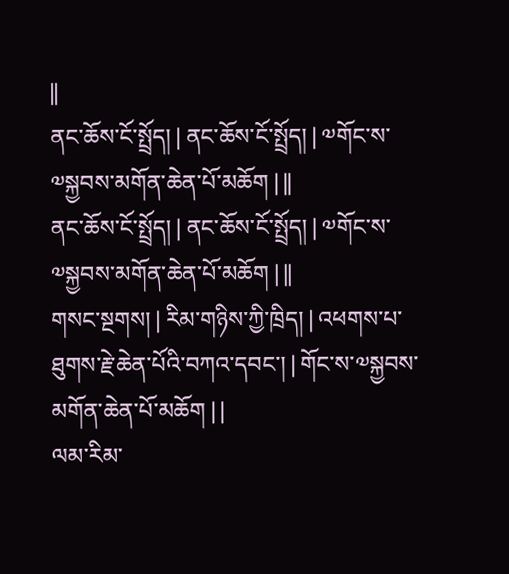||
ནང་ཆོས་ངོ་སྤྲོད། | ནང་ཆོས་ངོ་སྤྲོད། | ༧གོང་ས་༧སྐྱབས་མགོན་ཆེན་པོ་མཆོག | ||
ནང་ཆོས་ངོ་སྤྲོད། | ནང་ཆོས་ངོ་སྤྲོད། | ༧གོང་ས་༧སྐྱབས་མགོན་ཆེན་པོ་མཆོག | ||
གསང་སྔགས། | རིམ་གཉིས་ཀྱི་ཁྲིད། | འཕགས་པ་ཐུགས་རྗེ་ཆེན་པོའི་བཀའ་དབང་། | གོང་ས་༧སྐྱབས་མགོན་ཆེན་པོ་མཆོག | |
ལམ་རིམ་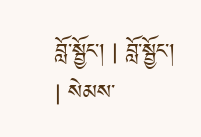བློ་སྦྱོང་། | བློ་སྦྱོང་། | སེམས་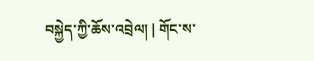བསྐྱེད་ཀྱི་ཆོས་འབྲེལ། | གོང་ས་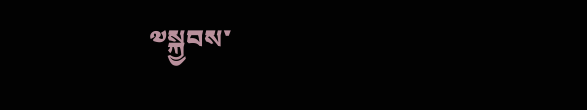༧སྐྱབས་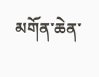མགོན་ཆེན་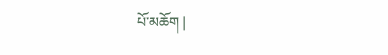པོ་མཆོག |